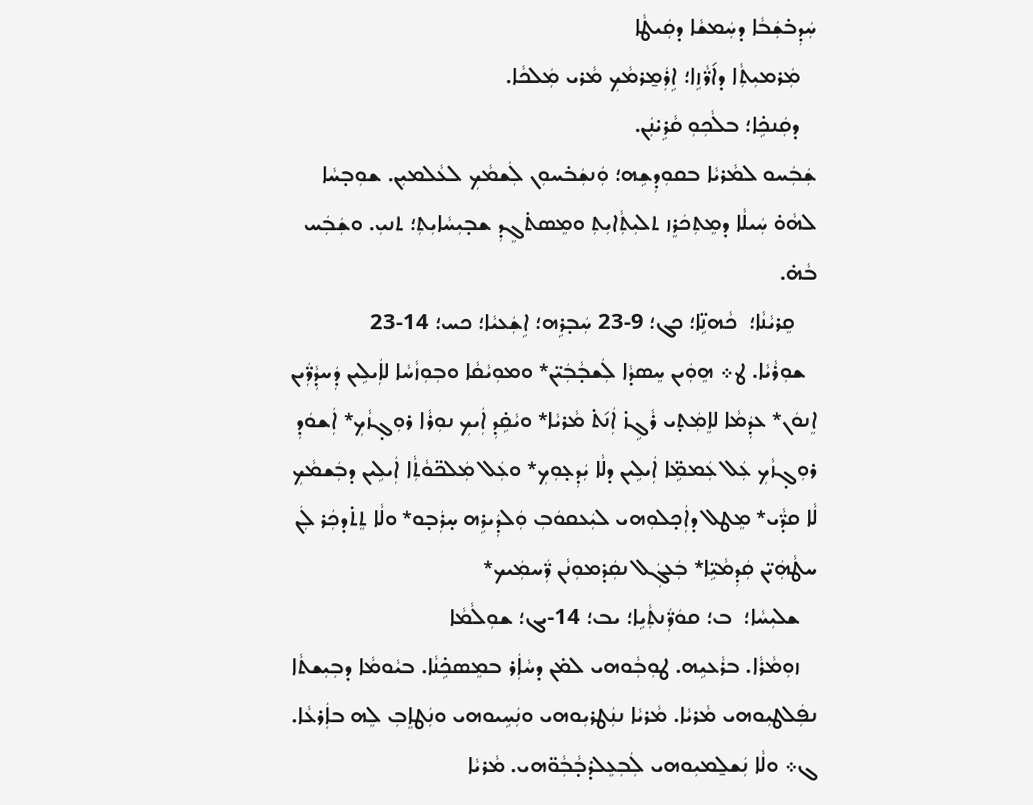ܚܲܕܼܒ̇ܫܲܒܵܐ ܕܚܲܡܫܵܐ ܕܩܲܝܛܵܐ
   ܡܲܪܡܝܼܬܼܵܐ ܕܐ݇ܪ̈ܵܙܹܐ؛ ܐܹܪܲܡ̱ܪܡܵܟܼ ܡܵܪܝ ܡܲܠܟܵܐ.
   ܕܩܲܢܟܹ̇ܐ؛ ܒܠܵܟܼܘܼ ܩܵܪܹܝ̇ܢܲܢ.
ܫܲܒܲܚܘ ܠܡܵܪܝܵܐ ܒܩܘܼܕܼܫܹܗ؛ ܘܲܢܫܲܒ̇ܚܘܼܢ ܠܲܫܡܵܟܼ ܠܥܵܠܡܝܼܢ. ܫܘܼܒ̣ܚܵܐ ܠܗܵܘ̇ ܚܲܝܠܵܐ ܕܡܸܬܼܟܿܪܸܙ ܬܠܝܼܬܼܵܐܝܼܬܼ ܘܡܸܣܬ̇ܓܸܕܼ ܫܒ̣ܝܼܚܵܐܝܼܬܼ؛ ܬܢܝܼ. ܘܫܲܒܲܚ ܒܵܗ̇.
    ܩܸܪܝܵܢܵܐ؛  ܟܵܗܢܹ̈ܐ؛ ܟܓ؛ 9‐23 ܚܲܒ̣ܪܹܗ؛ ܐܹܫܲܥܝܵܐ؛ ܟܚ؛ 14‐23
  ܫܘܼܪܵܝܵܐ. ܛ܀ ܗܸܘܲܝܢ ܚܸܣܕܵܐ ܠܲܫܒ̣ܵܒܲܝ̈ܢ‌* ܘܡܘܼܝܵܩܵܐ ܘܒܼܘܼܙܵܚܵܐ ܠܐܲܝܠܹܝܢ ܕܲܚܕܼܵܪ̈ܲܝܢ ܐܸܢܘܿܢ‌* ܥܕܲܡܵܐ ܠܐܸܡܲܬ̣ܝ ܪܵܓܹܙ̇ ܐܲܢ݇ܬ̇ ܡܵܪܝܵܐ‌* ܘܝܵܩܹ̇ܕܼ ܐܲܝܟܼ ܢܘܼܪܵܐ ܪܘܼܓ̣ܙܵܟܼ‌* ܐܲܫܘܿܕܼ ܪܘܼܓ̣ܙܵܟܼ ܥܲܠ ܥܲܡܡܹ̈ܐ ܐܲܝܠܹܝܢ ܕܠܵܐ ܝܲܕܼܥ̣ܘܼܟܼ‌* ܘܥܲܠ ܡܲܠܟ̈ܘܵܬܼܵܐ ܐܲܝܠܹܝܢ ܕܒܲܫܡܵܟܼ ܠܵܐ ܩܪ̣̈ܵܝ‌* ܡܸܛܠ ܕܐܲܟ̣ܠܘܼܗ‌ܝ ܠܝܲܥܩܘܿܒܼ ܘܲܠܕܲܝܪܹܗ ܚ̣ܪܲܒ̣ܘ‌* ܘܠܵܐ ܬܸܬ̇ܕܟܲܪ ܠܲܢ ܚܛܵܗܲܝ̈ܢ ܩܲܕܼܡܵܝܹ̈ܐ‌* ܒܲܥܓܲܠ ܢܩܲܕ̇ܡܘܼܢܵܢ ܪ̈ܲܚܡܲܝܟ‌*
   ܫܠܝܼܚܵܐ؛  ܒ؛ ܩܘܿܪ̈ܲܢܬܼܵܝܹܐ؛ ܝܒ؛ 14‐ܝܓ؛ ܫܘܼܠܵܡܵܐ
   ܙܘܼܡܵܪܵܐ. ܒܪܵܥܝܹܗ. ܛܘܼܒܼܵܘܗ‌ܝ ܠܡ̇ܢ ܕܚܵܐܲܪ ܒܡܸܣܟܹ̇ܢܵܐ. ܒܝܵܘܡܵܐ ܕܒܼܝܼܫܬܵܐ ܢܦܲܠܛܝܼܘܗ‌ܝ ܡܵܪܝܵܐ. ܡܵܪܝܵܐ ܢܢܲܛܪܝܼܘܗ‌ܝ ܘܢܲܚܹܝܘܗ‌ܝ ܘܢܲܛܐܸܒܼ ܠܸܗ ܒܐܲܪܥܵܐ. ܓ܀ ܘܠܵܐ ܢܲܫܠ̱ܡܝܼܘܗ‌ܝ ܠܲܒܼܥܸܠܕ̇ܒ̣ܵܒܼܵܘ̈ܗ‌ܝ. ܡܵܪܝܵܐ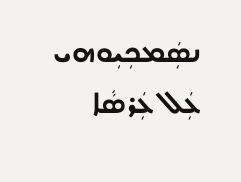ܢܣܲܡܟܼܝܼܘܗ‌ܝ ܥܲܠ ܥܲܪܣܵܐ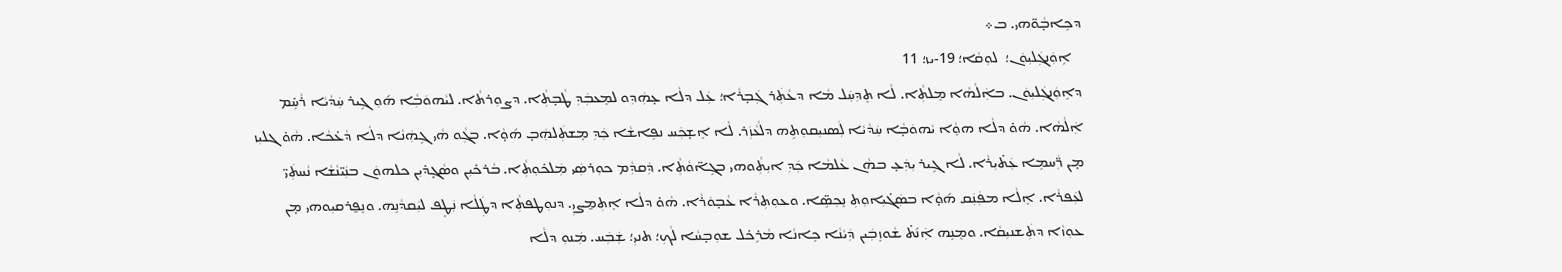ܕܟܹܐܒ̣ܵܘ̈ܗ‌ܝ. ܒ܀
   ܐܹܘܲܢܓܲܠܝܼܘܿܢ؛  ܠܘܼܩܵܐ؛ 19‐ܝܙ؛ 11
ܕܐܹܘܲܢܓܲܠܝܼܘܿܢ. ܒܐܲܠܵܗܵܐ ܡܸܠܬܼܵܐ. ܠܵܐ ܬܸܕܼܚܲܠ ܡܵܐ ܕܥܵܬܲܪ ܓܲܒ̣ܪܵܐ؛ ܥܲܠ ܕܠܵܐ ܥ̣ܗܲܕܼܘ ܠܡܸܥܒܲܕܼ ܛܵܒ̣ܬܼܵܐ. ܕܨܘܼܪܬܵܐ. ܠܝܵܗܘܿܒܼܵܐ ܗ݇ܘܼ ܓܹܝܪ ܚܲܕܵܝܵܐ ܪܵܚܹ̇ܡ ܐܲܠܵܗܵܐ. ܗܵܘ̇ ܕܠܵܐ ܗܘܸܵܐ ܝܵܗܘܿܒ̣ܵܐ ܚܲܕܵܝܵܐ ܠܲܣܢܝܼܩܘܼܬܹܗ ܕܠܵܥܵܙܲܪ. ܠܵܐ ܐܸܫ̣ܟܲܚ ܢܦܹܐܫܵܐ ܟܲܕܼ ܡܸܫܬܲܠܗܲܒ̣ ܗ݇ܘ̣ܵܐ. ܒܓܼܵܘ ܗܵ‌ܝ ܓܹܗܲܢܵܐ ܕܠܵܐ ܕܵܥ̇ܟܵܐ. ܗܵܘ̇ ܓܠܝܼܙ ܡ̣ܢ ܪ̈ܲܚܡܹܐ ܥܲܬ̇ܝܼܪܵܐ. ܠܵܐ ܓܹܝܪ ܝܼܕܲܥ̣ ܒܗܵܢ ܥܵܠܡܵܐ ܟܲܕܼ ܐܝܼܬܼܵܘܗ‌ܝ ܒܓܹܐ̈ܘܵܬܼܵܐ. ܕܲܩܕܼܵܡ ܟܘܼܪܣܲܝ ܡܲܠܟ̇ܘܼܬܼܵܐ. ܒܵܪܟ̇ܝܼܢ ܘܣܵܓ̣ܕ̇ܝܼܢ ܟܠܗܘܿܢ ܒܢܲܝ̈ܢܵܫܵܐ ܢܵܚܬܲܝ̈ ܠܥܲܦܪܵܐ. ܐܸܠܵܐ ܡܦܲܢܲܩ ܗ݇ܘ̣ܵܐ ܒܣܲܓ̇ܝܼܐܘܼܬܼ ܢܸܟܼܣܹ̈ܐ. ܘܥܘܼܬܼܪܵܐ ܥܵܒ̣ܘܿܪܵܐ. ܗܵܘ̇ ܕܠܵܐ ܐܸܬܼܡ̱ܨܝܼ. ܕܢܘܼܛܦܬܼܵܐ ܕܛܲܠܵܐ ܢܲܛܸܦ ܠܝܲܩܕܵܢܹܗ. ܘܢܸܦ̱ܪܩܝܼܘܗ‌ܝ ܡ̣ܢ ܥܘܼܙܵܐ ܕܬܲܫܢܝܼܩܵܐ. ܘܡܸܢܹܗ ܐܲܢ݇ܬ̇ ܫܵܘܙܸܒܲܝܢ ܕܲܝܵܢܵܐ ܟܹܐܢܵܐ ܡܵܪܹܟ̇ܠ ܫܘܼܒ̣ܚܵܐ ܠܵܟܼ؛ ܬܢܝܼ؛ ܫܲܒܲܚ. ܡܲܢܘܼ ܕܠܵܐ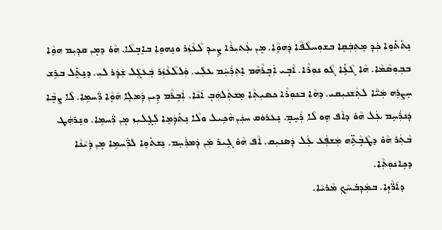ܢܸܬ̇ܬ̇ܘܸܐ ܟܲܕܼ ܡܸܬܼܒܲܩܸܐ ܒܫܘܼܚܠܵܦܵܐ ܕܲܗܘܸܵܐ. ܡ̣ܢ ܥܲܬܝܼܪܵܐ ܨܹܝܕܼ ܠܵܥܵܙܲܪ ܘܢܸܗܘܸܐ ܒܐܸܒ̣ܠܵܐ. ܗܵܘ̇ ܕܡ̣ܢ ܩܕܼܝܼܡ ܗܘܸܵܐ ܒܒܼܘܼܣܵܡܵܐ. ܗܵܐ ܓܵܥܹ̇ܐ ܓܵܘ ܢܘܼܪܵܐ. ܐܵܒ̣ܝ ܐܲܒ̣ܪܵܗܵܡ ܐܸܬܼܪܲܚܲܡ ܥܠܲܝ. ܘܲܠܠܵܥܵܙܲܪ ܒܲܥܓܲܠ ܫܲܕܲܪ ܠܝܼ. ܕܢܸܬܸ̇ܠ ܒܪܹܫ ܚܸܨܪܹܗ ܡܲܝ̈ܵܐ ܠܬܲܫܢܝܼܩܝ. ܕܗܵܐ ܒܢܘܼܪܵܐ ܟܣܝܼܬܼܵܐ ܡܸܫܬܲܠܗܲܒ̣ ܐ݇ܢܵܐ. ܐܲܒ̣ܪܵܡ ܕܹܝܢ ܕܲܡܠܸܐ ܗ݇ܘ̣ܵܐ ܪ̈ܲܚܡܹܐ. ܠܵܐ ܨܒ̣ܵܐ ܕܲܢܪܲܚܸܡ ܥܲܠ ܗܵܘ̇ ܕܐܵܦ ܗܸܘ ܠܵܐ ܪܲܚܸܡ̣. ܢܸܥܪܘܿܩ ܚܢܲܢ ܗܵܟܹܝܠ ܘܠܵܐ ܢܸܬ̇ܕܲܡܸܐ ܠܲܓ̣ܠܝܼܙ ܡ̣ܢ ܪ̈ܲܚܡܹܐ. ܘܢܸܪܗܲܛ ܒܵܬܲܪ ܗܵܘ̇ ܕܛܵܒ̣ܵܬܹ̈ܗ ܡܲܫܦܲܥ ܥܲܠ ܕܲܣܢܝܼܩ. ܐܵܦ ܗܵܘ̇ ܓܹܝܪ ܡܲܢ ܕܲܡܪܲܚܸܡ. ܢܸܫܬ̇ܘܸܐ ܠܪ̈ܲܚܡܹܐ ܡ̣ܢ ܕܲܝܵܢܵܐ ܕܟܹܐܢܘܼܬܼܵܐ.
   ܕܐ݇ܪ̈ܵܙܹܐ. ܒܡܲܕܼܒ̇ܚܵܟܼ ܡܵܪܝܵܐ.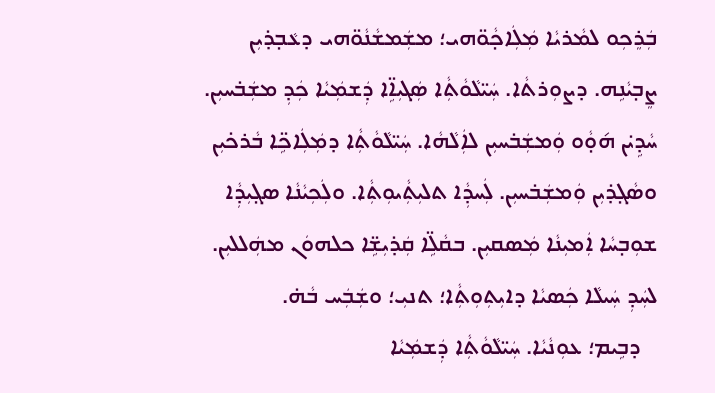ܒܲܪܸܟܼܘ ܠܡܵܪܝܵܐ ܡܲܠܲܐܟ̣ܵܘ̈ܗ‌ܝ؛ ܡܫܲܡܫܵܢܵܘ̈ܗ‌ܝ ܕܥܵܒ̣ܕ̇ܝܼܢ ܨܸܒ̣ܝܵܢܹܗ. ܕܨܘܼܪܬܵܐ. ܚܲܝ̈ܠܵܘܵܬܼܵܐ ܣܲܓܝܼܐܹ̈ܐ ܕܲܫܡܲܝܵܐ ܟܲܕܼ ܡܫܲܒ̇ܚܝܼܢ. ܚܵܕܹܝ̇ܢ ܗ݇ܘ̣ܵܘ ܘܲܡܫܲܒ̇ܚܝܼܢ ܠܐܲܠܵܗܵܐ. ܚܲܝ̈ܠܵܘܵܬܼܵܐ ܕܡܲܠܲܐܟܹ̈ܐ ܒܵܪܟ̇ܝܼܢ ܘܣܵܓ̣ܕ̇ܝܼܢ ܘܲܡܫܲܒ̇ܚܝܼܢ. ܠܲܚܕܼܵܐ ܬܠܝܼܬܼܵܝܘܼܬܼܵܐ. ܘܠܲܟܼܝܵܢܵܐ ܣܓ̣ܝܼܕܼܵܐ ܫܘܼܒ̣ܚܵܐ ܐܲܡܝܼܢܵܐ ܡܲܣܩܝܼܢ. ܒܩܵܠܹ̈ܐ ܩܲܕ̇ܝܼܫܹ̈ܐ ܟܠܗܘܿܢ ܡܗܲܠܠܝܼܢ. ܠܚܲܕܼ ܚܲܝܠܵܐ ܟܲܣܝܵܐ ܕܐܝܼܬܼܘܼܬܼܵܐ؛ ܬܢܝܼ؛ ܘܫܲܒܲܚ ܒܵܗ̇.
   ܕܒܹܝܡ؛ ܥܘܼܢܵܝܵܐ. ܚܲܝ̈ܠܵܘܵܬܼܵܐ ܕܲܫܡܲܝܵܐ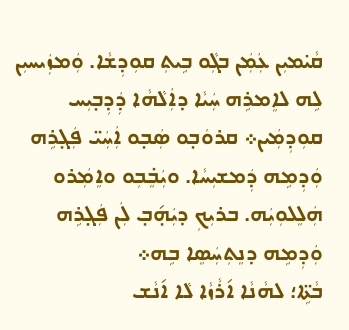ܩܵܝ̇ܡܝܼܢ ܥܲܡܲܢ ܒܓܼܵܘ ܒܹܝܬܼ ܩܘܼܕܼܫܵܐ. ܘܲܡܙܲܝܚܝܼܢ ܠܹܗ ܠܐܸܡܪܹܗ ܚܲܝܵܐ ܕܐܲܠܵܗܵܐ ܕܲܕܼܒ̣ܝܼܚ ܩܘܼܕܼܡܲܝܢ܀ ܩܪܘܿܒ̣ܘ ܣܲܒ̣ܘ ܐܲܚܲܝ̈ ܦܲܓ̣ܪܹܗ ܘܲܕܼܡܹܗ ܕܲܡܫܝܼܚܵܐ. ܘܝܲܒܸ̇ܒܼܘ ܘܐܸܡܲܪܘ ܗܲܠܸܠܘܼܝܲܗ. ܒܪܝܼܟܼ ܕܝܲܗ̣݇ܒ̣ ܠܲܢ ܦܲܓ̣ܪܹܗ ܘܲܕܼܡܹܗ ܕܢܸܬܼܚܲܣܸܐ ܒܹܗ܀
ܒܵܬܹ̈ܐ؛ ܠܗܵܢܵܐ ܐ݇ܪܵܙܵܐ ܠܵܐ ܐ݇ܢܵܫ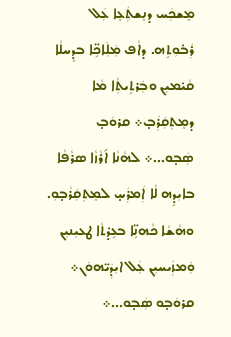ܡܸܫܟܲܚ ܕܢܸܫܬܲܥܸܐ ܥܲܠ ܪܲܒ̇ܘܼܬܹܗ. ܕܐܵܦ ܡܲܠܲܐܟܹ̈ܐ ܒܕܸܚܠܵܐ ܩܵܝ̇ܡܝܼܢ ܘܒܲܪܬܹܝܬܼܵܐ ܡܵܐ ܕܡܸܬܼܩܲܪܲܒ̣܀ ܩܪܘܿܒ̣ ܣܲܒ̣ܘ...܀ ܠܗܵܢܵܐ ܐ݇ܪܵܙܵܐ ܣܪܵܦܵܐ ܒܐܝܼܕܹܗ ܠܵܐ ܐܲܡܪܲܚ̣ ܠܡܸܬܼܩܲܪܵܒ̣ܘܼ. ܘܗܵܫܵܐ ܟܵܗܢܹ̈ܐ ܒܥܹܕ̇ܬܵܐ ܛܥܝܼܢܝܼܢ ܘܲܡܙܲܝܚܝܼܢ ܥܲܠ ܐܝܼܕܲܝ̈ܗܘܿܢ܀ ܩܪܘܿܒ̣ܘ ܣܲܒ̣ܘ...܀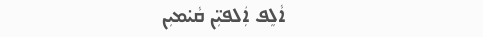ܐܵܠܸܦ ܐܲܠܦܝܼ̈ܢ ܩܵܝ̇ܡܝܼܢ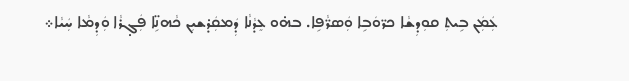ܥܲܡܲܢ ܒܹܝܬܼ ܩܘܼܕܼܫܵܐ ܟܪ̈ܘܿܒܹܐ ܘܲܣܪ̈ܵܦܹܐ. ܒܗ̇ܘ ܥܸܕܵܢܵܐ ܕܲܡܩܲܕ̇ܫܝܼܢ ܟܵܗܢܹ̈ܐ ܦܲܓ̣ܪܵܐ ܘܲܕܼܡܵܐ ܚܲܝܵܐ܀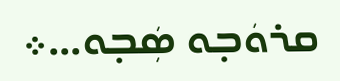ܩܪܘܿܒ̣ܘ ܣܲܒ̣ܘ...܀